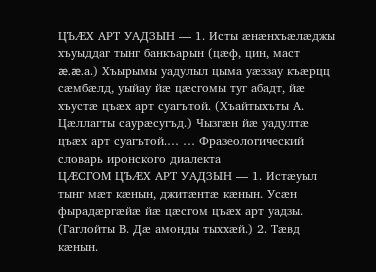ЦЪÆХ АРТ УАДЗЫН — 1. Исты æнæнхъæлæджы хъуыддаг тынг банкъарын (цæф, цин, маст æ.æ.а.) Хъырымы уадулыл цыма уæззау къæрцц сæмбæлд, уыйау йæ цæсгомы туг абадт, йæ хъустæ цъæх арт суагътой. (Хъайтыхъты А. Цæллагты саурæсугъд.) Чызгæн йæ уадултæ цъæх арт суагътой.… … Фразеологический словарь иронского диалекта
ЦÆСГОМ ЦЪÆХ АРТ УАДЗЫН — 1. Истæуыл тынг мæт кæнын, джитæнтæ кæнын. Усæн фырадæргæйæ йæ цæсгом цъæх арт уадзы. (Гаглойты В. Дæ амонды тыххæй.) 2. Тæвд кæнын.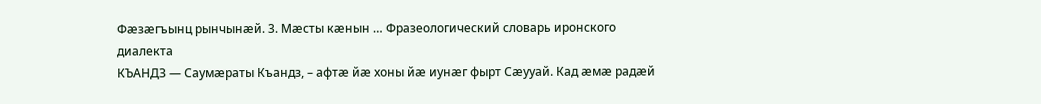Фæзæгъынц рынчынæй. 3. Мæсты кæнын … Фразеологический словарь иронского диалекта
КЪАНДЗ — Саумæраты Къандз, – афтæ йæ хоны йæ иунæг фырт Сæууай. Кад æмæ радæй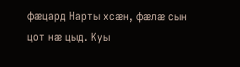фæцард Нарты хсæн, фæлæ сын цот нæ цыд. Куы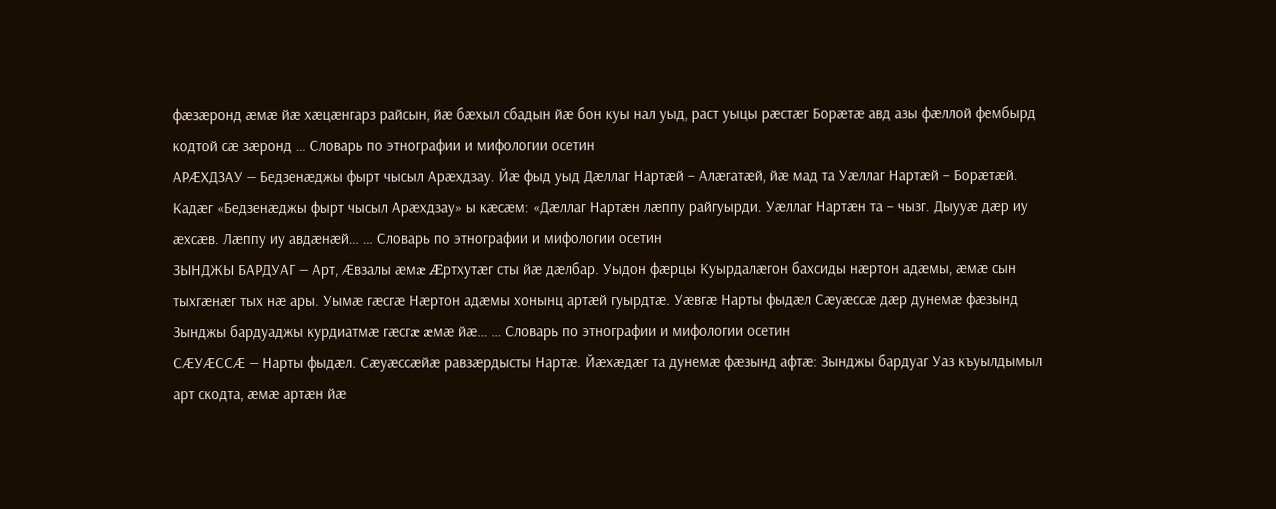фæзæронд æмæ йæ хæцæнгарз райсын, йæ бæхыл сбадын йæ бон куы нал уыд, раст уыцы рæстæг Борæтæ авд азы фæллой фембырд кодтой сæ зæронд … Словарь по этнографии и мифологии осетин
АРÆХДЗАУ — Бедзенæджы фырт чысыл Арæхдзау. Йæ фыд уыд Дæллаг Нартæй – Алæгатæй, йæ мад та Уæллаг Нартæй – Борæтæй. Кадæг «Бедзенæджы фырт чысыл Арæхдзау» ы кæсæм: «Дæллаг Нартæн лæппу райгуырди. Уæллаг Нартæн та – чызг. Дыууæ дæр иу æхсæв. Лæппу иу авдæнæй… … Словарь по этнографии и мифологии осетин
ЗЫНДЖЫ БАРДУАГ — Арт, Æвзалы æмæ Æртхутæг сты йæ дæлбар. Уыдон фæрцы Куырдалæгон бахсиды нæртон адæмы, æмæ сын тыхгæнæг тых нæ ары. Уымæ гæсгæ Нæртон адæмы хонынц артæй гуырдтæ. Уæвгæ Нарты фыдæл Сæуæссæ дæр дунемæ фæзынд Зынджы бардуаджы курдиатмæ гæсгæ æмæ йæ… … Словарь по этнографии и мифологии осетин
СÆУÆССÆ — Нарты фыдæл. Сæуæссæйæ равзæрдысты Нартæ. Йæхæдæг та дунемæ фæзынд афтæ: Зынджы бардуаг Уаз къуылдымыл арт скодта, æмæ артæн йæ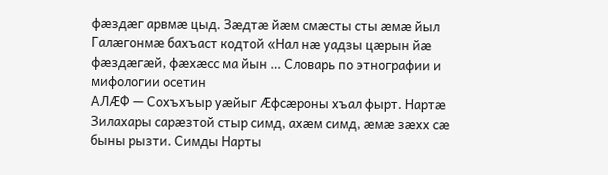фæздæг арвмæ цыд. Зæдтæ йæм смæсты сты æмæ йыл Галæгонмæ бахъаст кодтой «Нал нæ уадзы цæрын йæ фæздæгæй, фæхæсс ма йын … Словарь по этнографии и мифологии осетин
АЛÆФ — Сохъхъыр уæйыг Æфсæроны хъал фырт. Нартæ Зилахары сарæзтой стыр симд, ахæм симд, æмæ зæхх сæ быны рызти. Симды Нарты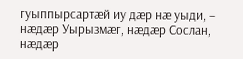гуыппырсартæй иу дæр нæ уыди, – нæдæр Уырызмæг, нæдæр Сослан, нæдæр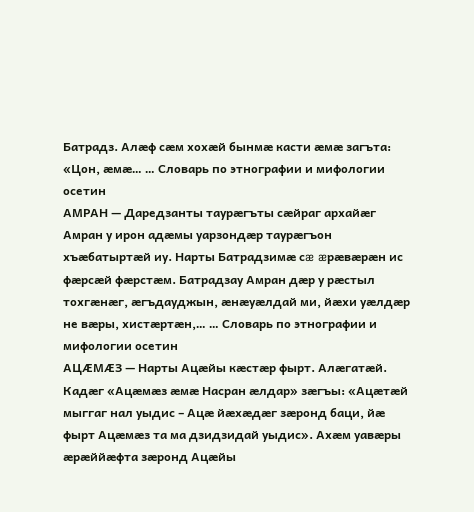Батрадз. Алæф сæм хохæй бынмæ касти æмæ загъта: «Цон, æмæ… … Словарь по этнографии и мифологии осетин
АМРАН — Даредзанты таурæгъты сæйраг архайæг Амран у ирон адæмы уарзондæр таурæгъон хъæбатыртæй иу. Нарты Батрадзимæ сæ æрæвæрæн ис фæрсæй фæрстæм. Батрадзау Амран дæр у рæстыл тохгæнæг, æгъдауджын, æнæуæлдай ми, йæхи уæлдæр не вæры, хистæртæн,… … Словарь по этнографии и мифологии осетин
АЦÆМÆЗ — Нарты Ацæйы кæстæр фырт. Алæгатæй. Кадæг «Ацæмæз æмæ Насран æлдар» зæгъы: «Ацæтæй мыггаг нал уыдис – Ацæ йæхæдæг зæронд баци, йæ фырт Ацæмæз та ма дзидзидай уыдис». Ахæм уавæры æрæййæфта зæронд Ацæйы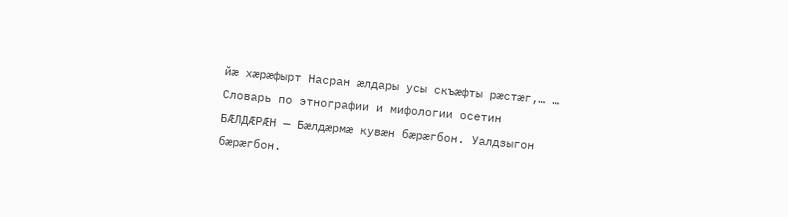йæ хæрæфырт Насран æлдары усы скъæфты рæстæг,… … Словарь по этнографии и мифологии осетин
БÆЛДÆРÆН — Бæлдæрмæ кувæн бæрæгбон. Уалдзыгон бæрæгбон.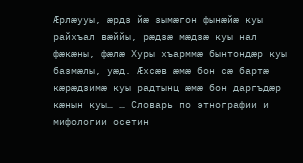Æрлæууы, æрдз йæ зымæгон фынæйæ куы райхъал вæййы, рæдзæ мæдзæ куы нал фæкæны, фæлæ Хуры хъарммæ бынтондæр куы базмæлы, уæд. Æхсæв æмæ бон сæ бартæ кæрæдзимæ куы радтынц æмæ бон даргъдæр кæнын куы… … Словарь по этнографии и мифологии осетин